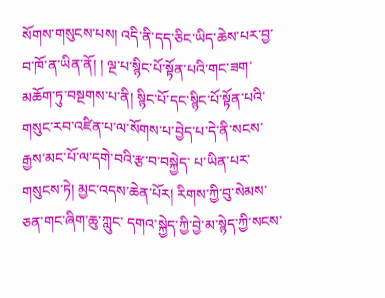སོགས་གསུངས་པས། འདི་ནི་དད་ཅིང་ཡིད་ཆེས་པར་བྱ་བ་ཁོ་ན་ཡིན་ནོ། ། ལྔ་པ་སྙིང་པོ་སྟོན་པའི་གང་ཟག་མཆོག་ཏུ་བསྔགས་པ་ནི། སྙིང་པོ་དང་སྙིང་པོ་སྟོན་པའི་ གསུང་རབ་འཛིན་པ་ལ་སོགས་པ་བྱེད་པ་དེ་ནི་སངས་རྒྱས་མང་པོ་ལ་དགེ་བའི་རྩ་བ་བསྐྱེད་ པ་ཡིན་པར་གསུངས་ཏེ། མྱང་འདས་ཆེན་པོར། རིགས་ཀྱི་བུ་སེམས་ཅན་གང་ཞིག་ཆུ་ཀླུང་ དགའ་སྐྱེད་ཀྱི་བྱེ་མ་སྙེད་ཀྱི་སངས་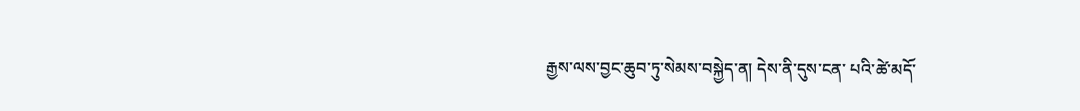རྒྱས་ལས་བྱང་ཆུབ་ཏུ་སེམས་བསྐྱེད་ན། དེས་ནི་དུས་ངན་ པའི་ཚེ་མདོ་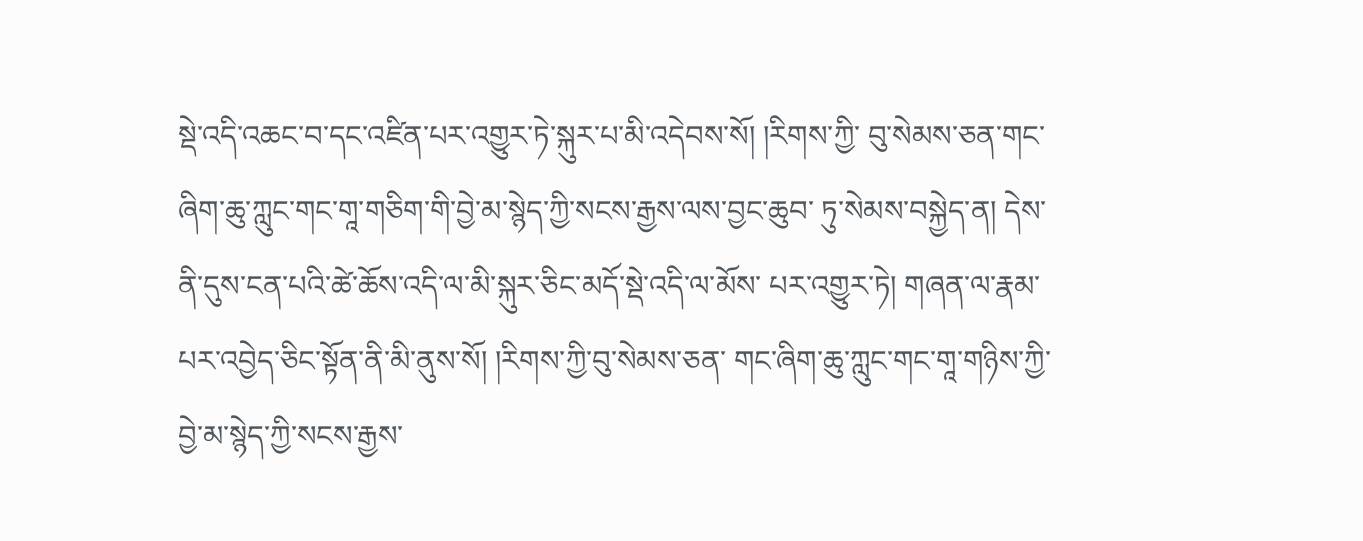སྡེ་འདི་འཆང་བ་དང་འཛིན་པར་འགྱུར་ཏེ་སྐུར་པ་མི་འདེབས་སོ། །རིགས་ཀྱི་ བུ་སེམས་ཅན་གང་ཞིག་ཆུ་ཀླུང་གང་གཱ་གཅིག་གི་བྱེ་མ་སྙེད་ཀྱི་སངས་རྒྱས་ལས་བྱང་ཆུབ་ ཏུ་སེམས་བསྐྱེད་ན། དེས་ནི་དུས་ངན་པའི་ཚེ་ཆོས་འདི་ལ་མི་སྐུར་ཅིང་མདོ་སྡེ་འདི་ལ་མོས་ པར་འགྱུར་ཏེ། གཞན་ལ་རྣམ་པར་འབྱེད་ཅིང་སྟོན་ནི་མི་ནུས་སོ། །རིགས་ཀྱི་བུ་སེམས་ཅན་ གང་ཞིག་ཆུ་ཀླུང་གང་གཱ་གཉིས་ཀྱི་བྱེ་མ་སྙེད་ཀྱི་སངས་རྒྱས་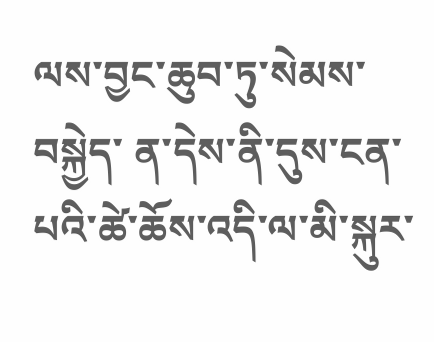ལས་བྱང་ཆུབ་ཏུ་སེམས་བསྐྱེད་ ན་དེས་ནི་དུས་ངན་པའི་ཚེ་ཆོས་འདི་ལ་མི་སྐུར་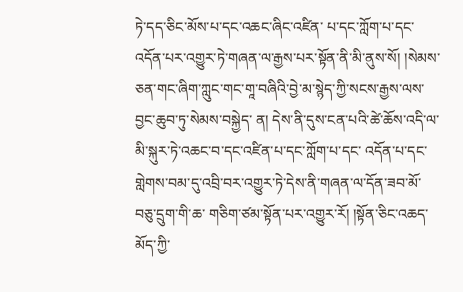ཏེ་དད་ཅིང་མོས་པ་དང་འཆང་ཞིང་འཛིན་ པ་དང་ཀློག་པ་དང་འདོན་པར་འགྱུར་ཏེ་གཞན་ལ་རྒྱས་པར་སྟོན་ནི་མི་ནུས་སོ། །སེམས་ ཅན་གང་ཞིག་ཀླུང་གང་གཱ་བཞིའི་བྱེ་མ་སྙེད་ཀྱི་སངས་རྒྱས་ལས་བྱང་ཆུབ་ཏུ་སེམས་བསྐྱེད་ ན། དེས་ནི་དུས་ངན་པའི་ཚེ་ཆོས་འདི་ལ་མི་སྐུར་ཏེ་འཆང་བ་དང་འཛིན་པ་དང་ཀློག་པ་དང་ འདོན་པ་དང་གླེགས་བམ་དུ་འབྲི་བར་འགྱུར་ཏེ་དེས་ནི་གཞན་ལ་དོན་ཟབ་མོ་བཅུ་དྲུག་གི་ཆ་ གཅིག་ཙམ་སྟོན་པར་འགྱུར་རོ། །སྟོན་ཅིང་འཆད་མོད་ཀྱི་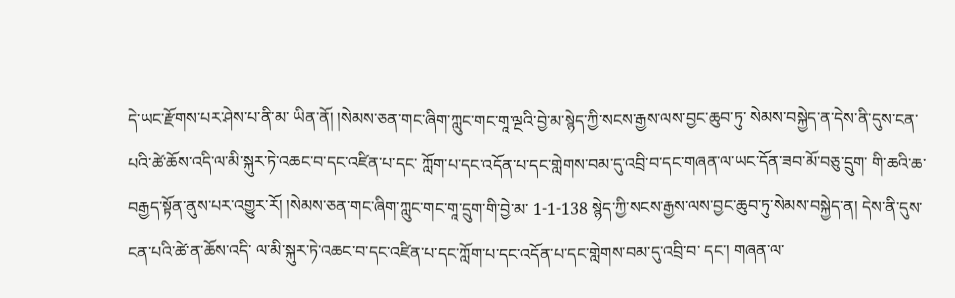དེ་ཡང་རྫོགས་པར་ཤེས་པ་ནི་མ་ ཡིན་ནོ། །སེམས་ཅན་གང་ཞིག་ཀླུང་གང་གཱ་ལྔའི་བྱེ་མ་སྙེད་ཀྱི་སངས་རྒྱས་ལས་བྱང་ཆུབ་ཏུ་ སེམས་བསྐྱེད་ན་དེས་ནི་དུས་ངན་པའི་ཚེ་ཆོས་འདི་ལ་མི་སྐུར་ཏེ་འཆང་བ་དང་འཛིན་པ་དང་ ཀློག་པ་དང་འདོན་པ་དང་གླེགས་བམ་དུ་འབྲི་བ་དང་གཞན་ལ་ཡང་དོན་ཟབ་མོ་བཅུ་དྲུག་ གི་ཆའི་ཆ་བརྒྱད་སྟོན་ནུས་པར་འགྱུར་རོ། །སེམས་ཅན་གང་ཞིག་ཀླུང་གང་གཱ་དྲུག་གི་བྱེ་མ་ 1-1-138 སྙེད་ཀྱི་སངས་རྒྱས་ལས་བྱང་ཆུབ་ཏུ་སེམས་བསྐྱེད་ན། དེས་ནི་དུས་ངན་པའི་ཚེ་ན་ཆོས་འདི་ ལ་མི་སྐུར་ཏེ་འཆང་བ་དང་འཛིན་པ་དང་ཀློག་པ་དང་འདོན་པ་དང་གླེགས་བམ་དུ་འབྲི་བ་ དང་། གཞན་ལ་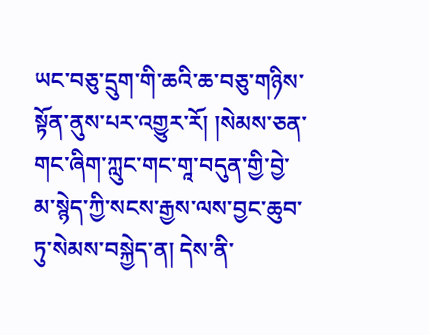ཡང་བཅུ་དྲུག་གི་ཆའི་ཆ་བཅུ་གཉིས་སྟོན་ནུས་པར་འགྱུར་རོ། །སེམས་ཅན་ གང་ཞིག་ཀླུང་གང་གཱ་བདུན་གྱི་བྱེ་མ་སྙེད་ཀྱི་སངས་རྒྱས་ལས་བྱང་ཆུབ་ཏུ་སེམས་བསྐྱེད་ན། དེས་ནི་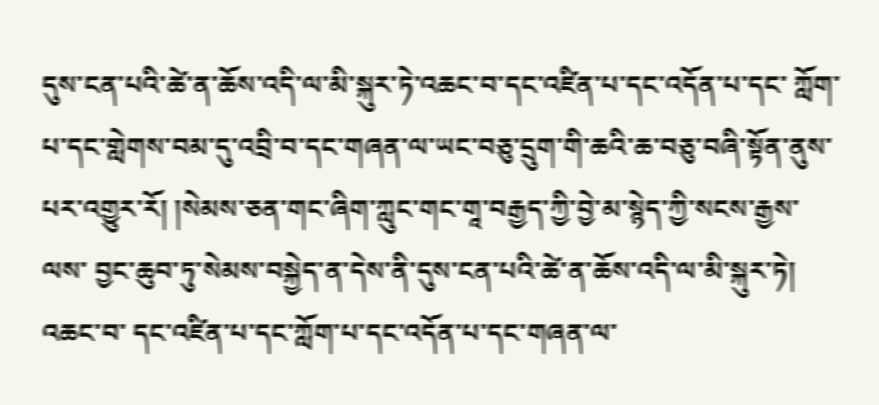དུས་ངན་པའི་ཚེ་ན་ཆོས་འདི་ལ་མི་སྐུར་ཏེ་འཆང་བ་དང་འཛིན་པ་དང་འདོན་པ་དང་ ཀློག་པ་དང་གླེགས་བམ་དུ་འབྲི་བ་དང་གཞན་ལ་ཡང་བཅུ་དྲུག་གི་ཆའི་ཆ་བཅུ་བཞི་སྟོན་ནུས་ པར་འགྱུར་རོ། །སེམས་ཅན་གང་ཞིག་ཀླུང་གང་གཱ་བརྒྱད་ཀྱི་བྱེ་མ་སྙེད་ཀྱི་སངས་རྒྱས་ལས་ བྱང་ཆུབ་ཏུ་སེམས་བསྐྱེད་ན་དེས་ནི་དུས་ངན་པའི་ཚེ་ན་ཆོས་འདི་ལ་མི་སྐུར་ཏེ། འཆང་བ་ དང་འཛིན་པ་དང་ཀློག་པ་དང་འདོན་པ་དང་གཞན་ལ་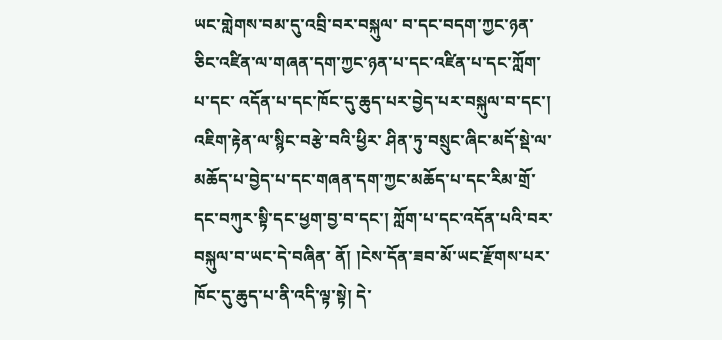ཡང་གླེགས་བམ་དུ་འབྲི་བར་བསྐུལ་ བ་དང་བདག་ཀྱང་ཉན་ཅིང་འཛིན་ལ་གཞན་དག་ཀྱང་ཉན་པ་དང་འཛིན་པ་དང་ཀློག་པ་དང་ འདོན་པ་དང་ཁོང་དུ་ཆུད་པར་བྱེད་པར་བསྐུལ་བ་དང་། འཇིག་རྟེན་ལ་སྙིང་བརྩེ་བའི་ཕྱིར་ ཤིན་ཏུ་བསྲུང་ཞིང་མདོ་སྡེ་ལ་མཆོད་པ་བྱེད་པ་དང་གཞན་དག་ཀྱང་མཆོད་པ་དང་རིམ་གྲོ་ དང་བཀུར་སྟི་དང་ཕྱག་བྱ་བ་དང་། ཀློག་པ་དང་འདོན་པའི་བར་བསྐུལ་བ་ཡང་དེ་བཞིན་ ནོ། །ངེས་དོན་ཟབ་མོ་ཡང་རྫོགས་པར་ཁོང་དུ་ཆུད་པ་ནི་འདི་ལྟ་སྟེ། དེ་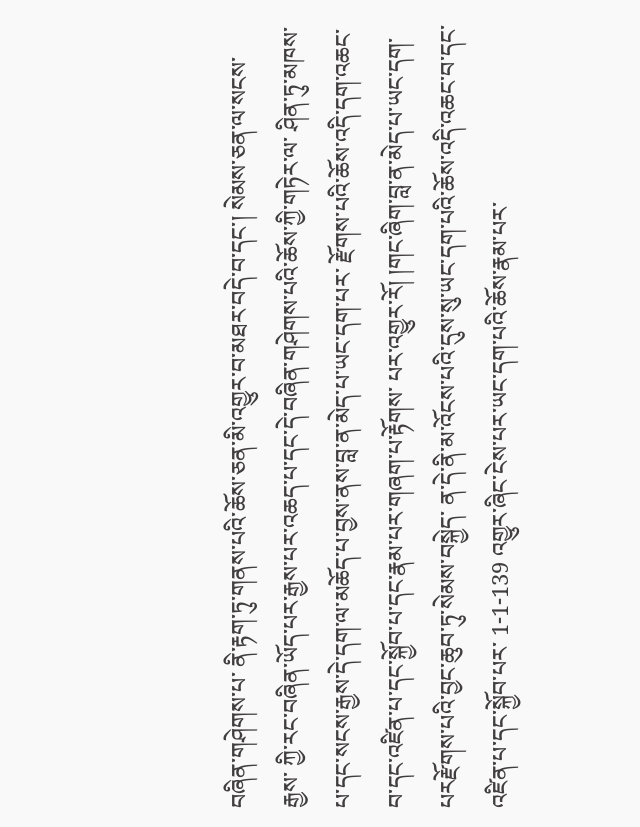བཞིན་གཤེགས་པ་ ནི་རྟག་ཏུ་གནས་པའི་ཆོས་ཅན་མི་འགྱུར་བ་མཐར་བདེ་བ་དང་། སེམས་ཅན་ལ་སངས་རྒྱས་ ཀྱི་རང་བཞིན་ཡོད་པར་རྒྱས་པར་འཆད་པ་དང་དེ་བཞིན་གཤེགས་པའི་ཆོས་ཀྱི་གཏེར་ལ་ ཤིན་ཏུ་མཁས་པ་དང་སངས་རྒྱས་དེ་དག་ལ་མཆོད་པ་བྱས་ནས་བླ་ན་མེད་པ་ཡང་དག་པར་ རྫོགས་པའི་ཆོས་འདི་དག་འཆང་བ་དང་འཛིན་པ་དང་སྐྱོབ་པ་དང་རྣམ་པར་གཞག་པ་རྟོགས་ པར་འགྱུར་རོ། །གང་ཞིག་བླ་ན་མེད་པ་ཡང་དག་པརརྫོགས་པའི་བྱང་ཆུབ་ཏུ་སེམས་བསྐྱེད་ ན་དེ་ནི་མ་འོངས་པའི་དུས་སུ་ཡང་དག་པའི་ཆོས་འདི་འཆང་བ་དང་འཛིན་པ་དང་སྐྱོབ་པར་ 1-1-139 འགྱུར་ཞིང་ངེས་པར་ཡང་དག་པའི་ཆོས་རྣམ་པར་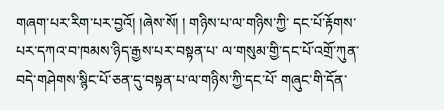གཞག་པར་རིག་པར་བྱའོ། །ཞེས་སོ། ། གཉིས་པ་ལ་གཉིས་ཀྱི་ དང་པོ་རྟོགས་པར་དཀའ་བ་ཁམས་ཉིད་རྒྱས་པར་བསྟན་པ་ ལ་གསུམ་གྱི་དང་པོ་འགྲོ་ཀུན་བདེ་གཤེགས་སྙིང་པོ་ཅན་དུ་བསྟན་པ་ལ་གཉིས་ཀྱི་དང་པོ་ གཞུང་གི་དོན་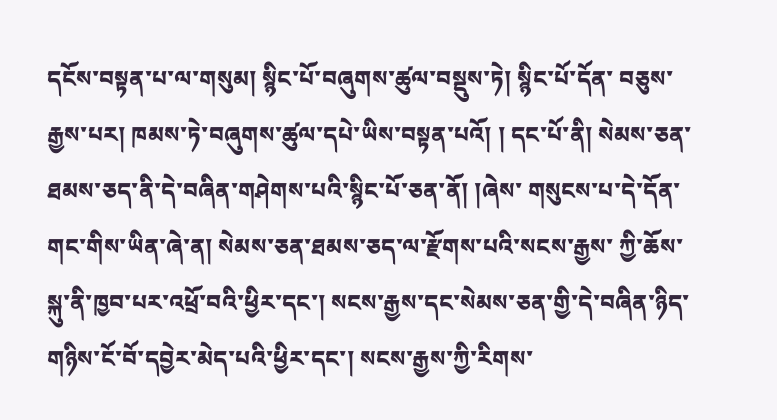དངོས་བསྟན་པ་ལ་གསུམ། སྙིང་པོ་བཞུགས་ཚུལ་བསྡུས་ཏེ། སྙིང་པོ་དོན་ བཅུས་རྒྱས་པར། ཁམས་ཏེ་བཞུགས་ཚུལ་དཔེ་ཡིས་བསྟན་པའོ། ། དང་པོ་ནི། སེམས་ཅན་ཐམས་ཅད་ནི་དེ་བཞིན་གཤེགས་པའི་སྙིང་པོ་ཅན་ནོ། །ཞེས་ གསུངས་པ་དེ་དོན་གང་གིས་ཡིན་ཞེ་ན། སེམས་ཅན་ཐམས་ཅད་ལ་རྫོགས་པའི་སངས་རྒྱས་ ཀྱི་ཆོས་སྐུ་ནི་ཁྱབ་པར་འཕྲོ་བའི་ཕྱིར་དང་། སངས་རྒྱས་དང་སེམས་ཅན་གྱི་དེ་བཞིན་ཉིད་ གཉིས་ངོ་བོ་དབྱེར་མེད་པའི་ཕྱིར་དང་། སངས་རྒྱས་ཀྱི་རིགས་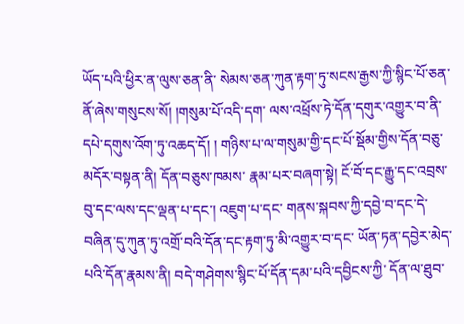ཡོད་པའི་ཕྱིར་ན་ལུས་ཅན་ནི་ སེམས་ཅན་ཀུན་རྟག་ཏུ་སངས་རྒྱས་ཀྱི་སྙིང་པོ་ཅན་ནོ་ཞེས་གསུངས་སོ། །གསུམ་པོ་འདི་དག་ ལས་འཕྲོས་ཏེ་དོན་དགུར་འགྱུར་བ་ནི་དཔེ་དགུས་འོག་ཏུ་འཆད་དོ། ། གཉིས་པ་ལ་གསུམ་གྱི་དང་པོ་སྡོམ་གྱིས་དོན་བཅུ་མདོར་བསྟན་ནི། དོན་བཅུས་ཁམས་ རྣམ་པར་བཞག་སྟེ། ངོ་བོ་དང་རྒྱུ་དང་འབྲས་བུ་དང་ལས་དང་ལྡན་པ་དང་། འཇུག་པ་དང་ གནས་སྐབས་ཀྱི་དབྱེ་བ་དང་དེ་བཞིན་དུ་ཀུན་ཏུ་འགྲོ་བའི་དོན་དང་རྟག་ཏུ་མི་འགྱུར་བ་དང་ ཡོན་ཏན་དབྱེར་མེད་པའི་དོན་རྣམས་ནི། བདེ་གཤེགས་སྙིང་པོ་དོན་དམ་པའི་དབྱིངས་ཀྱི་ དོན་ལ་ཐུབ་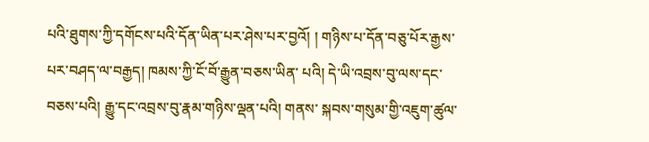པའི་ཐུགས་ཀྱི་དགོངས་པའི་དོན་ཡིན་པར་ཤེས་པར་བྱའོ། ། གཉིས་པ་དོན་བཅུ་པོར་རྒྱས་པར་བཤད་ལ་བརྒྱད། ཁམས་ཀྱི་ངོ་བོ་རྒྱུན་བཅས་ཡིན་ པའི། དེ་ཡི་འབྲས་བུ་ལས་དང་བཅས་པའི། རྒྱུ་དང་འབྲས་བུ་རྣམ་གཉིས་ལྡན་པའི། གནས་ སྐབས་གསུམ་གྱི་འཇུག་ཚུལ་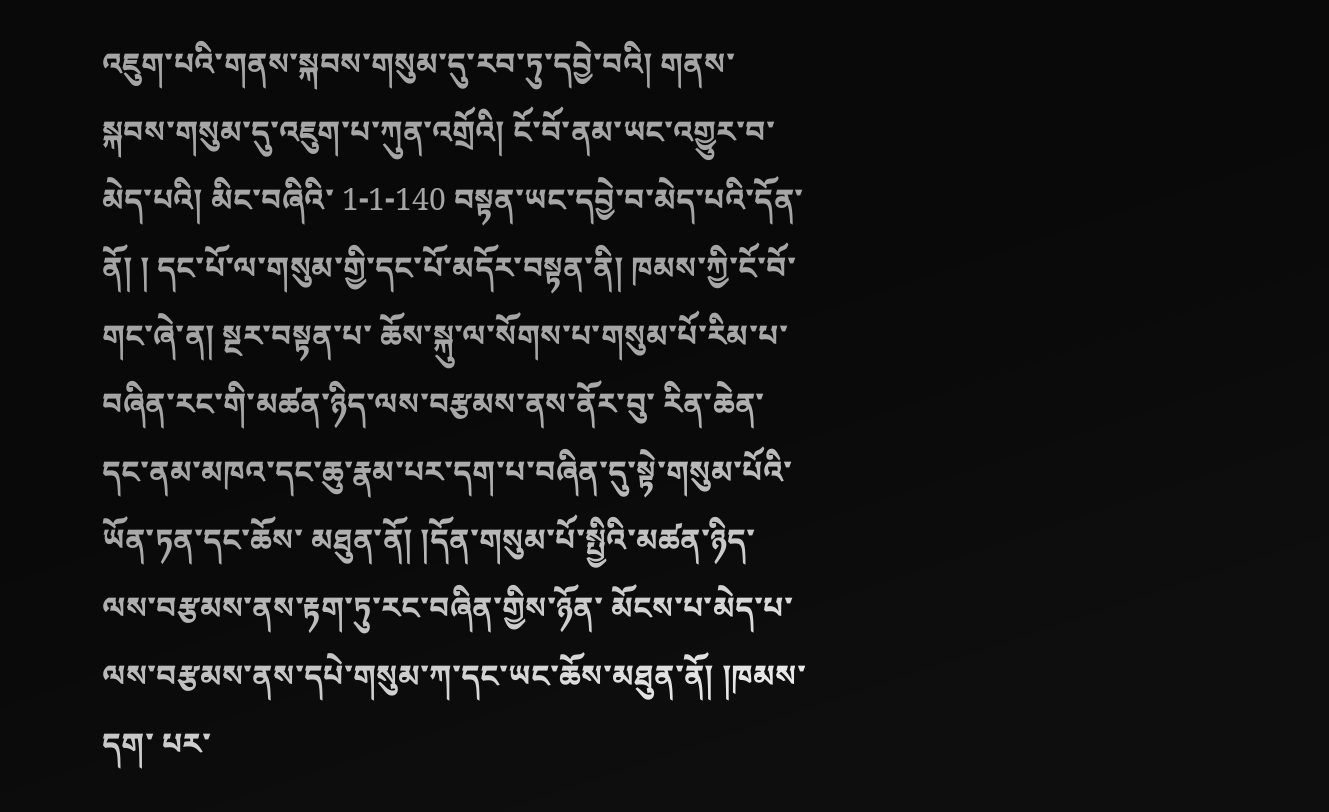འཇུག་པའི་གནས་སྐབས་གསུམ་དུ་རབ་ཏུ་དབྱེ་བའི། གནས་ སྐབས་གསུམ་དུ་འཇུག་པ་ཀུན་འགྲོའི། ངོ་བོ་ནམ་ཡང་འགྱུར་བ་མེད་པའི། མིང་བཞིའི་ 1-1-140 བསྟན་ཡང་དབྱེ་བ་མེད་པའི་དོན་ནོ། ། དང་པོ་ལ་གསུམ་གྱི་དང་པོ་མདོར་བསྟན་ནི། ཁམས་ཀྱི་ངོ་བོ་གང་ཞེ་ན། སྔར་བསྟན་པ་ ཆོས་སྐུ་ལ་སོགས་པ་གསུམ་པོ་རིམ་པ་བཞིན་རང་གི་མཚན་ཉིད་ལས་བརྩམས་ནས་ནོར་བུ་ རིན་ཆེན་དང་ནམ་མཁའ་དང་ཆུ་རྣམ་པར་དག་པ་བཞིན་དུ་སྟེ་གསུམ་པོའི་ཡོན་ཏན་དང་ཆོས་ མཐུན་ནོ། །དོན་གསུམ་པོ་སྤྱིའི་མཚན་ཉིད་ལས་བརྩམས་ནས་རྟག་ཏུ་རང་བཞིན་གྱིས་ཉོན་ མོངས་པ་མེད་པ་ལས་བརྩམས་ནས་དཔེ་གསུམ་ཀ་དང་ཡང་ཆོས་མཐུན་ནོ། །ཁམས་དག་ པར་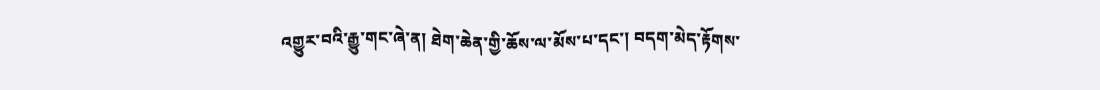འགྱུར་བའི་རྒྱུ་གང་ཞེ་ན། ཐེག་ཆེན་གྱི་ཆོས་ལ་མོས་པ་དང་། བདག་མེད་རྟོགས་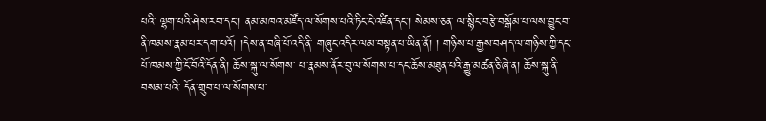པའི་ ལྷག་པའི་ཤེས་རབ་དང་། ནམ་མཁའ་མཛོད་ལ་སོགས་པའི་ཏིང་ངེ་འཛིན་དང་། སེམས་ཅན་ ལ་སྙིང་བརྩེ་བསྒོམ་པ་ལས་བྱུང་བ་ནི་ཁམས་རྣམ་པར་དག་པའོ། །དེས་ན་བཞི་པོ་འདི་ནི་ གཞུང་འདིར་ལམ་བསྟན་པ་ཡིན་ནོ། ། གཉིས་པ་རྒྱས་བཤད་ལ་གཉིས་ཀྱི་དང་པོ་ཁམས་ཀྱི་ངོ་བོའི་དོན་ནི། ཆོས་སྐུ་ལ་སོགས་ པ་རྣམས་ནོར་བུ་ལ་སོགས་པ་དང་ཆོས་མཐུན་པའི་རྒྱུ་མཚན་ཅི་ཞེ་ན། ཆོས་སྐུ་ནི་བསམ་པའི་ དོན་གྲུབ་པ་ལ་སོགས་པ་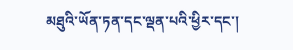མཐུའི་ཡོན་ཏན་དང་ལྡན་པའི་ཕྱིར་དང་།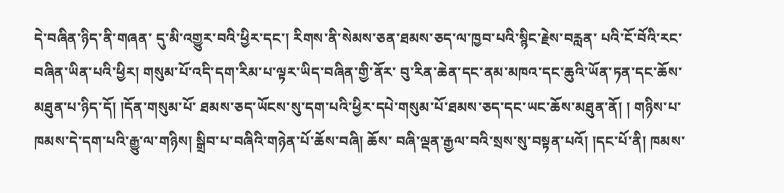དེ་བཞིན་ཉིད་ནི་གཞན་ དུ་མི་འགྱུར་བའི་ཕྱིར་དང་། རིགས་ནི་སེམས་ཅན་ཐམས་ཅད་ལ་ཁྱབ་པའི་སྙིང་རྗེས་བརླན་ པའི་ངོ་བོའི་རང་བཞིན་ཡིན་པའི་ཕྱིར། གསུམ་པོ་འདི་དག་རིམ་པ་ལྟར་ཡིད་བཞིན་གྱི་ནོར་ བུ་རིན་ཆེན་དང་ནམ་མཁའ་དང་ཆུའི་ཡོན་ཏན་དང་ཆོས་མཐུན་པ་ཉིད་དོ། །དོན་གསུམ་པོ་ ཐམས་ཅད་ཡོངས་སུ་དག་པའི་ཕྱིར་དཔེ་གསུམ་པོ་ཐམས་ཅད་དང་ཡང་ཆོས་མཐུན་ནོ། ། གཉིས་པ་ཁམས་དེ་དག་པའི་རྒྱུ་ལ་གཉིས། སྒྲིབ་པ་བཞིའི་གཉེན་པོ་ཆོས་བཞི། ཆོས་ བཞི་ལྡན་རྒྱལ་བའི་སྲས་སུ་བསྟན་པའོ། །དང་པོ་ནི། ཁམས་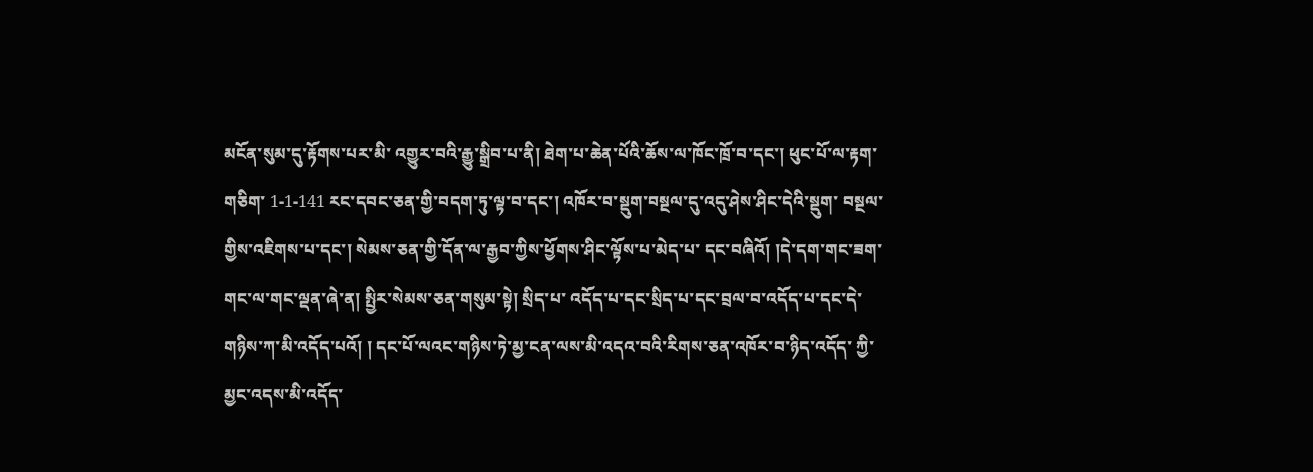མངོན་སུམ་དུ་རྟོགས་པར་མི་ འགྱུར་བའི་རྒྱུ་སྒྲིབ་པ་ནི། ཐེག་པ་ཆེན་པོའི་ཆོས་ལ་ཁོང་ཁྲོ་བ་དང་། ཕུང་པོ་ལ་རྟག་གཅིག་ 1-1-141 རང་དབང་ཅན་གྱི་བདག་ཏུ་ལྟ་བ་དང་། འཁོར་བ་སྡུག་བསྔལ་དུ་འདུ་ཤེས་ཤིང་དེའི་སྡུག་ བསྔལ་གྱིས་འཇིགས་པ་དང་། སེམས་ཅན་གྱི་དོན་ལ་རྒྱབ་ཀྱིས་ཕྱོགས་ཤིང་ལྟོས་པ་མེད་པ་ དང་བཞིའོ། །དེ་དག་གང་ཟག་གང་ལ་གང་ལྡན་ཞེ་ན། སྤྱིར་སེམས་ཅན་གསུམ་སྟེ། སྲིད་པ་ འདོད་པ་དང་སྲིད་པ་དང་བྲལ་བ་འདོད་པ་དང་དེ་གཉིས་ཀ་མི་འདོད་པའོ། ། དང་པོ་ལའང་གཉིས་ཏེ་མྱ་ངན་ལས་མི་འདའ་བའི་རིགས་ཅན་འཁོར་བ་ཉིད་འདོད་ ཀྱི་མྱང་འདས་མི་འདོད་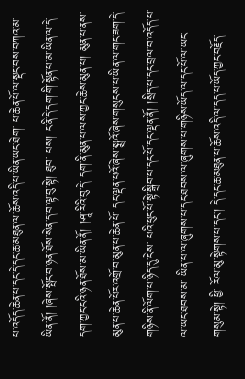པ་འདོད་ཆེན་པ་དང་དེ་དང་ཆ་མཐུན་ལ་ཆོས་འདི་པ་ཡིན་ཡང་ཐེག་ པ་ཆེན་པོ་ལ་སྡང་བས་བཀའ་མ་ཡིན་ནོ། །ཞེས་སྤོང་བ་ཉན་ཐོས་སེན་ད་བ་ལྟ་བུ་སྟེ། ཐུབ་ པས། ང་ནི་དེ་དག་གི་སྟོན་པ་མ་ཡིན་ལ་དེ་དག་ཀྱང་ངའི་ཉན་ཐོས་མ་ཡིན་ནོ། །ཤཱ་རིའི་བུ་དེ་ དག་ནི་མུན་པ་ལས་ཀྱང་ཆེས་མུན་པ། མུན་པ་ནས་མུན་པ་ཆེན་པོར་འགྲོ་བ་མུན་པ་ཆེན་པོ་ དང་ལྡན་པའོ་ཞེས་སྨྲའོ་ཞེས་གསུངས་པ་ཡིན་ལ་གང་ཟག་དེ་གཉིས་ནི་ལོག་པ་ཉིད་དུ་ངེས་ པའི་ཕུང་པོ་སྟེ་སྒྲིབ་པ་དང་པོ་དང་ལྡན་ནོ། །སྲིད་པ་དང་བྲལ་བ་འདོད་པ་ལ་ཡང་ཐབས་མ་ ཡིན་པ་ལ་ཞུགས་པ་དང་ཐབས་ལ་ཞུགས་པ་གཉིས་ཡོད་ལ་དང་པོ་ལ་ཡང་གསུམ་སྟེ། ཕྱི་ རོལ་མུ་སྟེགས་པ་དང་། དེ་དང་ཆ་མཐུན་པ་ཆོས་འདི་ལ་དད་པ་ཡོད་ཀྱང་བརྗོད་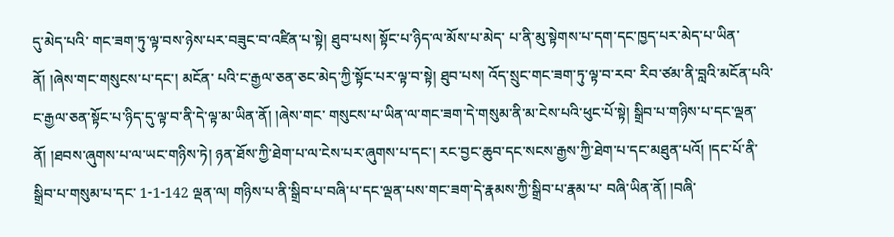དུ་མེད་པའི་ གང་ཟག་ཏུ་ལྟ་བས་ཉེས་པར་བཟུང་བ་འཛིན་པ་སྟེ། ཐུབ་པས། སྟོང་པ་ཉིད་ལ་མོས་པ་མེད་ པ་ནི་མུ་སྟེགས་པ་དག་དང་ཁྱད་པར་མེད་པ་ཡིན་ནོ། །ཞེས་གང་གསུངས་པ་དང་། མངོན་ པའི་ང་རྒྱལ་ཅན་ཅང་མེད་ཀྱི་སྟོང་པར་ལྟ་བ་སྟེ། ཐུབ་པས། འོད་སྲུང་གང་ཟག་ཏུ་ལྟ་བ་རབ་ རིབ་ཙམ་ནི་བླའི་མངོན་པའི་ང་རྒྱལ་ཅན་སྟོང་པ་ཉིད་དུ་ལྟ་བ་ནི་དེ་ལྟ་མ་ཡིན་ནོ། །ཞེས་གང་ གསུངས་པ་ཡིན་ལ་གང་ཟག་དེ་གསུམ་ནི་མ་ངེས་པའི་ཕུང་པོ་སྟེ། སྒྲིབ་པ་གཉིས་པ་དང་ལྡན་ ནོ། །ཐབས་ཞུགས་པ་ལ་ཡང་གཉིས་ཏེ། ཉན་ཐོས་ཀྱི་ཐེག་པ་ལ་ངེས་པར་ཞུགས་པ་དང་། རང་བྱང་ཆུབ་དང་སངས་རྒྱས་ཀྱི་ཐེག་པ་དང་མཐུན་པའོ། །དང་པོ་ནི་སྒྲིབ་པ་གསུམ་པ་དང་ 1-1-142 ལྡན་ལ། གཉིས་པ་ནི་སྒྲིབ་པ་བཞི་པ་དང་ལྡན་པས་གང་ཟག་དེ་རྣམས་ཀྱི་སྒྲིབ་པ་རྣམ་པ་ བཞི་ཡིན་ནོ། །བཞི་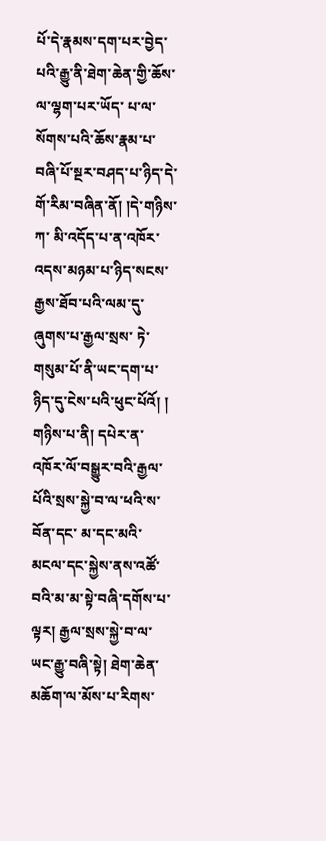པོ་དེ་རྣམས་དག་པར་བྱེད་པའི་རྒྱུ་ནི་ཐེག་ཆེན་གྱི་ཆོས་ལ་ལྷག་པར་ཡོད་ པ་ལ་སོགས་པའི་ཆོས་རྣམ་པ་བཞི་པོ་སྔར་བཤད་པ་ཉིད་དེ་གོ་རིམ་བཞིན་ནོ། །དེ་གཉིས་ཀ་ མི་འདོད་པ་ན་འཁོར་འདས་མཉམ་པ་ཉིད་སངས་རྒྱས་ཐོབ་པའི་ལམ་དུ་ཞུགས་པ་རྒྱལ་སྲས་ ཏེ་གསུམ་པོ་ནི་ཡང་དག་པ་ཉིད་དུ་ངེས་པའི་ཕུང་པོའོ། ། གཉིས་པ་ནི། དཔེར་ན་འཁོར་ལོ་བསྒྱུར་བའི་རྒྱལ་པོའི་སྲས་སྐྱེ་བ་ལ་ཕའི་ས་བོན་དང་ མ་དང་མའི་མངལ་དང་སྐྱེས་ནས་འཚོ་བའི་མ་མ་སྟེ་བཞི་དགོས་པ་ལྟར། རྒྱལ་སྲས་སྐྱེ་བ་ལ་ ཡང་རྒྱུ་བཞི་སྟེ། ཐེག་ཆེན་མཆོག་ལ་མོས་པ་རིགས་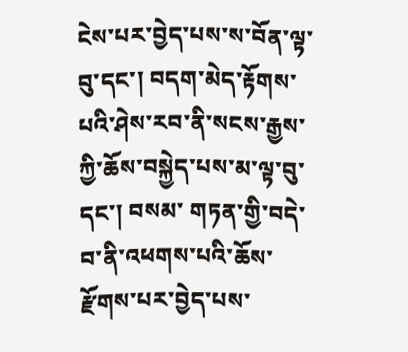ངེས་པར་བྱེད་པས་ས་བོན་ལྟ་བུ་དང་། བདག་མེད་རྟོགས་པའི་ཤེས་རབ་ནི་སངས་རྒྱས་ཀྱི་ཆོས་བསྐྱེད་པས་མ་ལྟ་བུ་དང་། བསམ་ གཏན་གྱི་བདེ་བ་ནི་འཕགས་པའི་ཆོས་རྫོགས་པར་བྱེད་པས་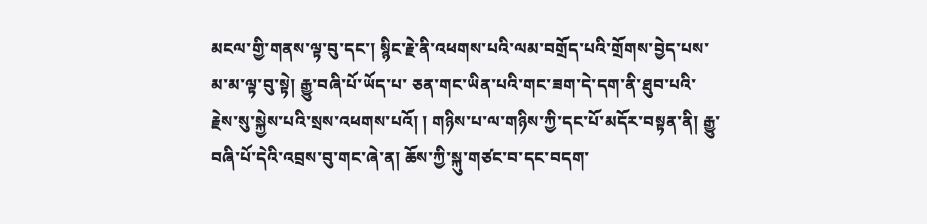མངལ་གྱི་གནས་ལྟ་བུ་དང་། སྙིང་རྗེ་ནི་འཕགས་པའི་ལམ་བགྲོད་པའི་གྲོགས་བྱེད་པས་མ་མ་ལྟ་བུ་སྟེ། རྒྱུ་བཞི་པོ་ཡོད་པ་ ཅན་གང་ཡིན་པའི་གང་ཟག་དེ་དག་ནི་ཐུབ་པའི་རྗེས་སུ་སྐྱེས་པའི་སྲས་འཕགས་པའོ། ། གཉིས་པ་ལ་གཉིས་ཀྱི་དང་པོ་མདོར་བསྟན་ནི། རྒྱུ་བཞི་པོ་དེའི་འབྲས་བུ་གང་ཞེ་ན། ཆོས་ཀྱི་སྐུ་གཙང་བ་དང་བདག་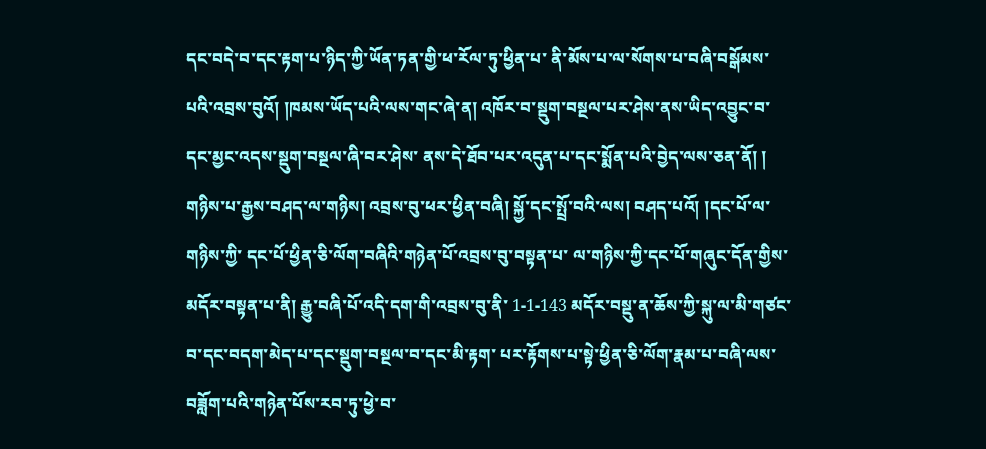དང་བདེ་བ་དང་རྟག་པ་ཉིད་ཀྱི་ཡོན་ཏན་གྱི་ཕ་རོལ་ཏུ་ཕྱིན་པ་ ནི་མོས་པ་ལ་སོགས་པ་བཞི་བསྒོམས་པའི་འབྲས་བུའོ། །ཁམས་ཡོད་པའི་ལས་གང་ཞེ་ན། འཁོར་བ་སྡུག་བསྔལ་པར་ཤེས་ནས་ཡིད་འབྱུང་བ་དང་མྱང་འདས་སྡུག་བསྔལ་ཞི་བར་ཤེས་ ནས་དེ་ཐོབ་པར་འདུན་པ་དང་སྨོན་པའི་བྱེད་ལས་ཅན་ནོ། ། གཉིས་པ་རྒྱས་བཤད་ལ་གཉིས། འབྲས་བུ་ཕར་ཕྱིན་བཞི། སྐྱོ་དང་སྤྲོ་བའི་ལས། བཤད་པའོ། །དང་པོ་ལ་གཉིས་ཀྱི་ དང་པོ་ཕྱིན་ཅི་ལོག་བཞིའི་གཉེན་པོ་འབྲས་བུ་བསྟན་པ་ ལ་གཉིས་ཀྱི་དང་པོ་གཞུང་དོན་གྱིས་མདོར་བསྟན་པ་ནི། རྒྱུ་བཞི་པོ་འདི་དག་གི་འབྲས་བུ་ནི་ 1-1-143 མདོར་བསྡུ་ན་ཆོས་ཀྱི་སྐུ་ལ་མི་གཙང་བ་དང་བདག་མེད་པ་དང་སྡུག་བསྔལ་བ་དང་མི་རྟག་ པར་རྟོགས་པ་སྟེ་ཕྱིན་ཅི་ལོག་རྣམ་པ་བཞི་ལས་བཟློག་པའི་གཉེན་པོས་རབ་ཏུ་ཕྱེ་བ་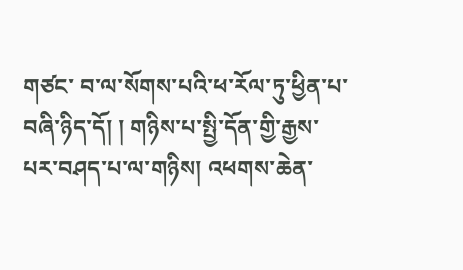གཙང་ བ་ལ་སོགས་པའི་ཕ་རོལ་ཏུ་ཕྱིན་པ་བཞི་ཉིད་དོ། ། གཉིས་པ་སྤྱི་དོན་གྱི་རྒྱས་པར་བཤད་པ་ལ་གཉིས། འཕགས་ཆེན་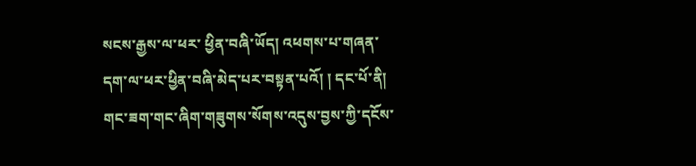སངས་རྒྱས་ལ་ཕར་ ཕྱིན་བཞི་ཡོད། འཕགས་པ་གཞན་དག་ལ་ཕར་ཕྱིན་བཞི་མེད་པར་བསྟན་པའོ། ། དང་པོ་ནི། གང་ཟག་གང་ཞིག་གཟུགས་སོགས་འདུས་བྱས་ཀྱི་དངོས་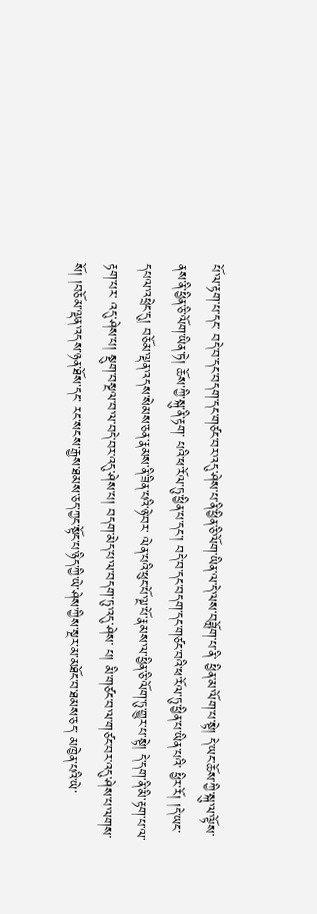པོ་ལ་རྟག་པ་དང་ བདེ་བ་དང་བདག་དང་གཙང་བར་འདུ་ཤེས་པ་ནི་ཕྱིན་ཅི་ལོག་ཡིན་ལ་དེ་ལས་བཟློག་པ་ནི་ ཕྱིན་མ་ལོག་པ་སྟེ། དེ་ཡང་ཆོས་ཀྱི་སྐུ་ལ་ལྟོས་ནས་ནི་ཕྱིན་ཅི་ལོག་ཡིན་ཏེ། ཆོས་ཀྱི་སྐུ་ནི་རྟག་ པའི་ཕ་རོལ་ཏུ་ཕྱིན་པ་དང་། བདེ་བ་དང་བདག་དང་གཙང་བའི་ཕ་རོལ་ཏུ་ཕྱིན་པ་ཡིན་པའི་ ཕྱིར་རོ། །དེ་ཡང་དཔལ་འཕྲེང་དུ། བཅོམ་ལྡན་འདས་སེམས་ཅན་རྣམས་ནི་ཟིན་པའི་ཉེ་བར་ ལེན་པའི་ཕུང་པོ་ལྔ་པོ་རྣམས་ལ་ཕྱིན་ཅི་ལོག་ཏུ་གྱུར་པ་སྟེ། དེ་དག་ནི་མི་རྟག་པ་ལ་རྟག་པར་ འདུ་ཤེས་པ། སྡུག་བསྔལ་བ་ལ་བདེ་བར་འདུ་ཤེས་པ། བདག་མེད་པ་ལ་བདག་ཏུ་འདུ་ཤེས་ པ། མི་གཙང་བ་ལ་གཙང་བར་འདུ་ཤེས་པ་ལགས་སོ། །བཅོམ་ལྡན་འདས་ཉན་ཐོས་དང་ རང་སངས་རྒྱས་ཐམས་ཅད་ཀྱང་སྟོང་པ་ཉིད་ཀྱི་ཡེ་ཤེས་ཀྱིས་སྔར་མ་མཐོང་བ་ཐམས་ཅད་ མཁྱེན་པའི་ཡེ་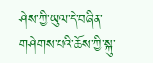ཤེས་ཀྱི་ཡུལ་དེ་བཞིན་གཤེགས་པའི་ཆོས་ཀྱི་སྐུ་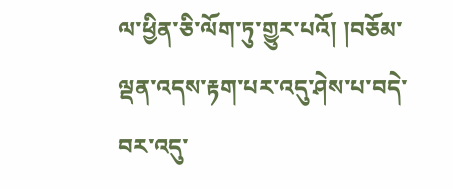ལ་ཕྱིན་ཅི་ལོག་ཏུ་གྱུར་པའོ། །བཅོམ་ལྡན་འདས་རྟག་པར་འདུ་ཤེས་པ་བདེ་བར་འདུ་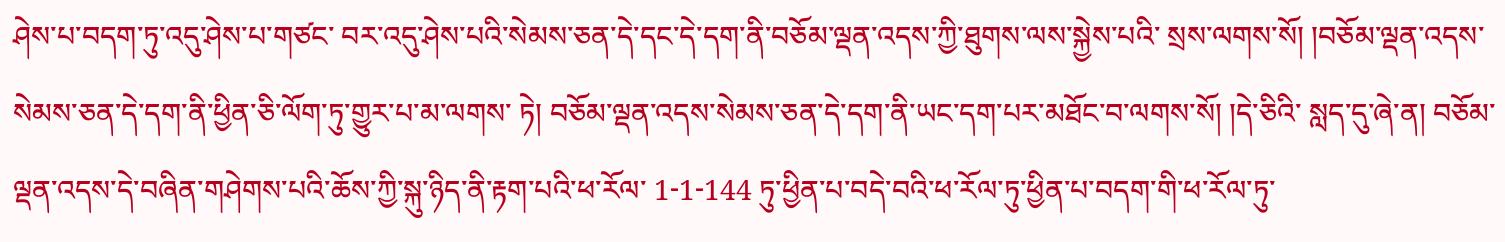ཤེས་པ་བདག་ཏུ་འདུ་ཤེས་པ་གཙང་ བར་འདུ་ཤེས་པའི་སེམས་ཅན་དེ་དང་དེ་དག་ནི་བཅོམ་ལྡན་འདས་ཀྱི་ཐུགས་ལས་སྐྱེས་པའི་ སྲས་ལགས་སོ། །བཅོམ་ལྡན་འདས་སེམས་ཅན་དེ་དག་ནི་ཕྱིན་ཅི་ལོག་ཏུ་གྱུར་པ་མ་ལགས་ ཏེ། བཅོམ་ལྡན་འདས་སེམས་ཅན་དེ་དག་ནི་ཡང་དག་པར་མཐོང་བ་ལགས་སོ། །དེ་ཅིའི་ སླད་དུ་ཞེ་ན། བཅོམ་ལྡན་འདས་དེ་བཞིན་གཤེགས་པའི་ཆོས་ཀྱི་སྐུ་ཉིད་ནི་རྟག་པའི་ཕ་རོལ་ 1-1-144 ཏུ་ཕྱིན་པ་བདེ་བའི་ཕ་རོལ་ཏུ་ཕྱིན་པ་བདག་གི་ཕ་རོལ་ཏུ་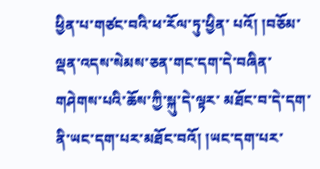ཕྱིན་པ་གཙང་བའི་ཕ་རོལ་ཏུ་ཕྱིན་ པའོ། །བཅོམ་ལྡན་འདས་སེམས་ཅན་གང་དག་དེ་བཞིན་གཤེགས་པའི་ཆོས་ཀྱི་སྐུ་དེ་ལྟར་ མཐོང་བ་དེ་དག་ནི་ཡང་དག་པར་མཐོང་བའོ། །ཡང་དག་པར་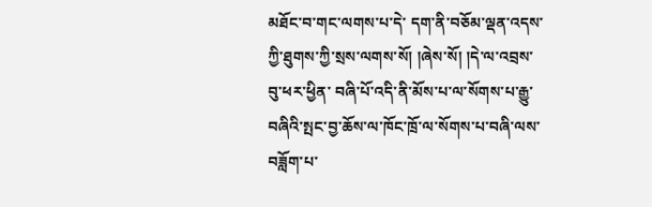མཐོང་བ་གང་ལགས་པ་དེ་ དག་ནི་བཅོམ་ལྡན་འདས་ཀྱི་ཐུགས་ཀྱི་སྲས་ལགས་སོ། །ཞེས་སོ། །དེ་ལ་འབྲས་བུ་ཕར་ཕྱིན་ བཞི་པོ་འདི་ནི་མོས་པ་ལ་སོགས་པ་རྒྱུ་བཞིའི་སྤང་བྱ་ཆོས་ལ་ཁོང་ཁྲོ་ལ་སོགས་པ་བཞི་ལས་ བཟློག་པ་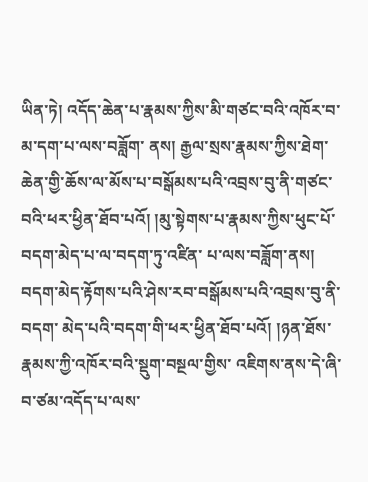ཡིན་ཏེ། འདོད་ཆེན་པ་རྣམས་ཀྱིས་མི་གཙང་བའི་འཁོར་བ་མ་དག་པ་ལས་བཟློག་ ནས། རྒྱལ་སྲས་རྣམས་ཀྱིས་ཐེག་ཆེན་གྱི་ཆོས་ལ་མོས་པ་བསྒོམས་པའི་འབྲས་བུ་ནི་གཙང་ བའི་ཕར་ཕྱིན་ཐོབ་པའོ། །མུ་སྟེགས་པ་རྣམས་ཀྱིས་ཕུང་པོ་བདག་མེད་པ་ལ་བདག་ཏུ་འཛིན་ པ་ལས་བཟློག་ནས། བདག་མེད་རྟོགས་པའི་ཤེས་རབ་བསྒོམས་པའི་འབྲས་བུ་ནི་བདག་ མེད་པའི་བདག་གི་ཕར་ཕྱིན་ཐོབ་པའོ། །ཉན་ཐོས་རྣམས་ཀྱི་འཁོར་བའི་སྡུག་བསྔལ་གྱིས་ འཇིགས་ནས་དེ་ཞི་བ་ཙམ་འདོད་པ་ལས་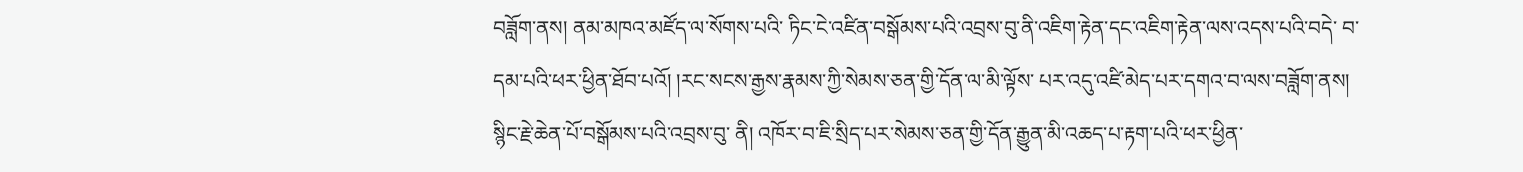བཟློག་ནས། ནམ་མཁའ་མཛོད་ལ་སོགས་པའི་ ཏིང་ངེ་འཛིན་བསྒོམས་པའི་འབྲས་བུ་ནི་འཇིག་རྟེན་དང་འཇིག་རྟེན་ལས་འདས་པའི་བདེ་ བ་དམ་པའི་ཕར་ཕྱིན་ཐོབ་པའོ། །རང་སངས་རྒྱས་རྣམས་ཀྱི་སེམས་ཅན་གྱི་དོན་ལ་མི་ལྟོས་ པར་འདུ་འཛི་མེད་པར་དགའ་བ་ལས་བཟློག་ནས། སྙིང་རྗེ་ཆེན་པོ་བསྒོམས་པའི་འབྲས་བུ་ ནི། འཁོར་བ་ཇི་སྲིད་པར་སེམས་ཅན་གྱི་དོན་རྒྱུན་མི་འཆད་པ་རྟག་པའི་ཕར་ཕྱིན་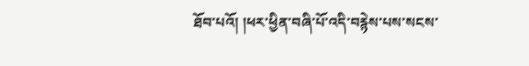ཐོབ་པའོ། །ཕར་ཕྱིན་བཞི་པོ་འདི་བརྙེས་པས་སངས་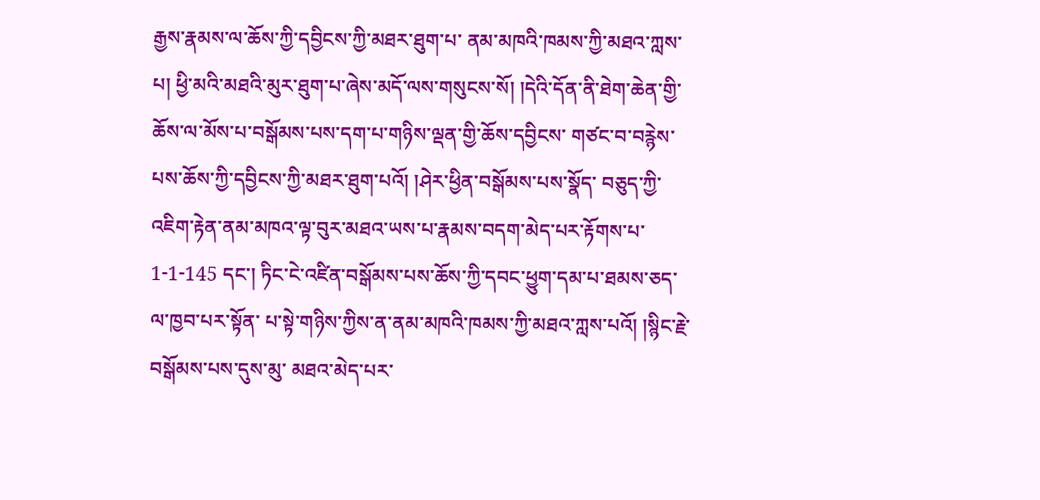རྒྱས་རྣམས་ལ་ཆོས་ཀྱི་དབྱིངས་ཀྱི་མཐར་ཐུག་པ་ ནམ་མཁའི་ཁམས་ཀྱི་མཐའ་ཀླས་པ། ཕྱི་མའི་མཐའི་མུར་ཐུག་པ་ཞེས་མདོ་ལས་གསུངས་སོ། །དེའི་དོན་ནི་ཐེག་ཆེན་གྱི་ཆོས་ལ་མོས་པ་བསྒོམས་པས་དག་པ་གཉིས་ལྡན་གྱི་ཆོས་དབྱིངས་ གཙང་བ་བརྙེས་པས་ཆོས་ཀྱི་དབྱིངས་ཀྱི་མཐར་ཐུག་པའོ། །ཤེར་ཕྱིན་བསྒོམས་པས་སྣོད་ བཅུད་ཀྱི་འཇིག་རྟེན་ནམ་མཁའ་ལྟ་བུར་མཐའ་ཡས་པ་རྣམས་བདག་མེད་པར་རྟོགས་པ་ 1-1-145 དང་། ཏིང་ངེ་འཛིན་བསྒོམས་པས་ཆོས་ཀྱི་དབང་ཕྱུག་དམ་པ་ཐམས་ཅད་ལ་ཁྱབ་པར་སྟོན་ པ་སྟེ་གཉིས་ཀྱིས་ན་ནམ་མཁའི་ཁམས་ཀྱི་མཐའ་ཀླས་པའོ། །སྙིང་རྗེ་བསྒོམས་པས་དུས་མུ་ མཐའ་མེད་པར་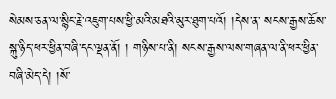སེམས་ཅན་ལ་སྙིང་རྗེ་འཇུག་པས་ཕྱི་མའི་མཐའི་མུར་ཐུག་པའོ། །དེས་ན་ སངས་རྒྱས་ཆོས་སྐུ་ཉིད་ཕར་ཕྱིན་བཞི་དང་ལྡན་ནོ། ། གཉིས་པ་ནི། སངས་རྒྱས་ལས་གཞན་ལ་ནི་ཕར་ཕྱིན་བཞི་མེད་དེ། །སོ་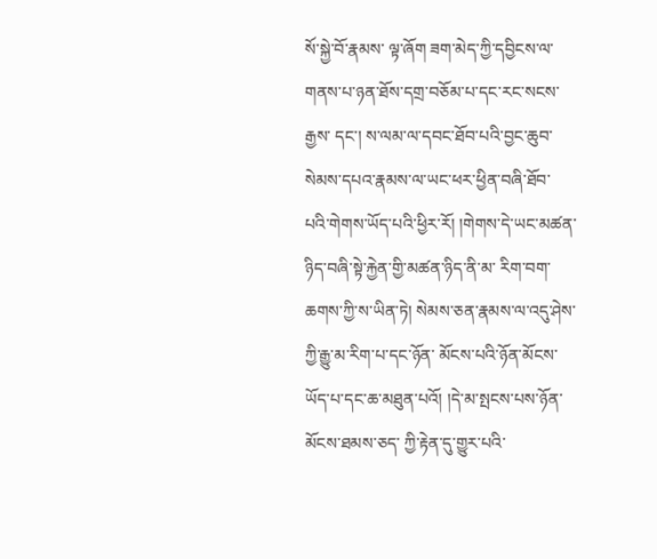སོ་སྐྱེ་བོ་རྣམས་ ལྟ་ཞོག ཟག་མེད་ཀྱི་དབྱིངས་ལ་གནས་པ་ཉན་ཐོས་དགྲ་བཅོམ་པ་དང་རང་སངས་རྒྱས་ དང་། ས་ལམ་ལ་དབང་ཐོབ་པའི་བྱང་ཆུབ་སེམས་དཔའ་རྣམས་ལ་ཡང་ཕར་ཕྱིན་བཞི་ཐོབ་ པའི་གེགས་ཡོད་པའི་ཕྱིར་རོ། །གེགས་དེ་ཡང་མཚན་ཉིད་བཞི་སྟེ་རྐྱེན་གྱི་མཚན་ཉིད་ནི་མ་ རིག་བག་ཆགས་ཀྱི་ས་ཡིན་ཏེ། སེམས་ཅན་རྣམས་ལ་འདུ་ཤེས་ཀྱི་རྒྱུ་མ་རིག་པ་དང་ཉོན་ མོངས་པའི་ཉོན་མོངས་ཡོད་པ་དང་ཆ་མཐུན་པའོ། །དེ་མ་སྤངས་པས་ཉོན་མོངས་ཐམས་ཅད་ ཀྱི་རྟེན་དུ་གྱུར་པའི་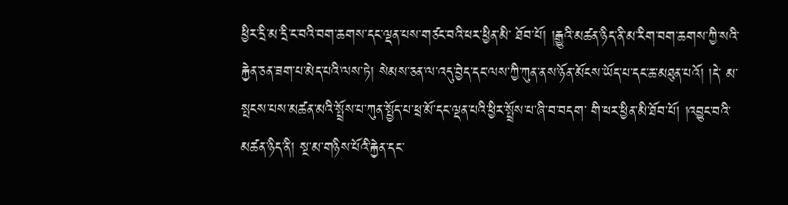ཕྱིར་དྲི་མ་དྲི་ང་བའི་བག་ཆགས་དང་ལྡན་པས་གཙང་བའི་ཕར་ཕྱིན་མི་ ཐོབ་པོ། །རྒྱུའི་མཚན་ཉིད་ནི་མ་རིག་བག་ཆགས་ཀྱི་སའི་རྐྱེན་ཅན་ཟག་པ་མེད་པའི་ལས་ཏེ། སེམས་ཅན་ལ་འདུ་བྱེད་དང་ལས་ཀྱི་ཀུན་ནས་ཉོན་མོངས་ཡོད་པ་དང་ཆ་མཐུན་པའོ། །དེ་ མ་སྤངས་པས་མཚན་མའི་སྤྲོས་པ་ཀུན་སྤྱོད་པ་ཕྲ་མོ་དང་ལྡན་པའི་ཕྱིར་སྤྲོས་པ་ཞི་བ་བདག་ གི་ཕར་ཕྱིན་མི་ཐོབ་པོ། །འབྱུང་བའི་མཚན་ཉིད་ནི། སྔ་མ་གཉིས་པོའི་རྐྱེན་དང་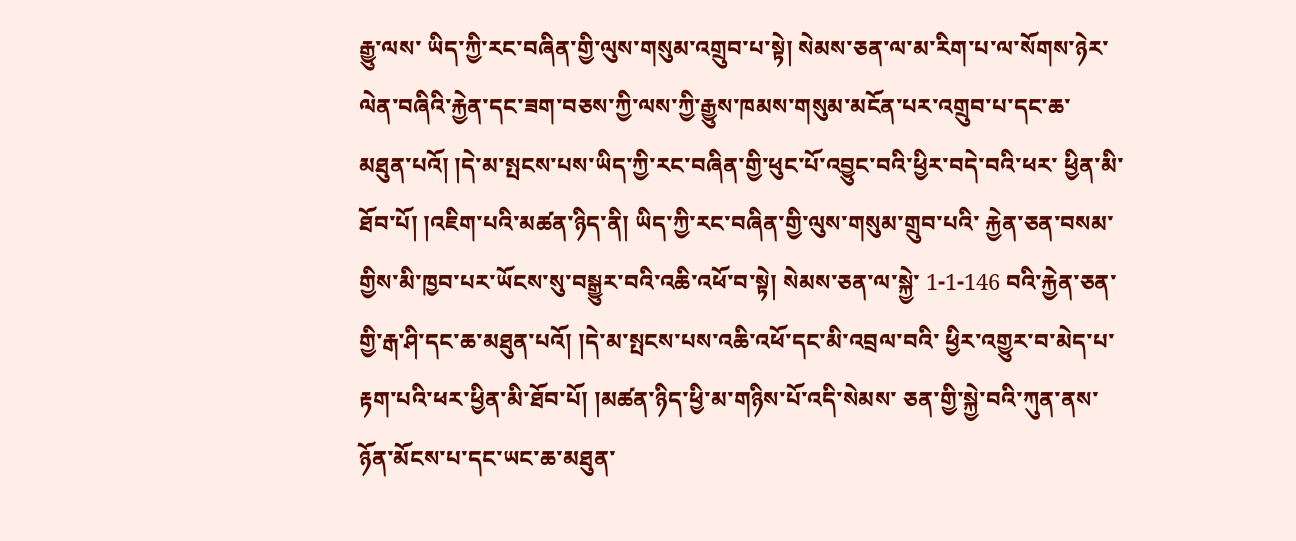རྒྱུ་ལས་ ཡིད་ཀྱི་རང་བཞིན་གྱི་ལུས་གསུམ་འགྲུབ་པ་སྟེ། སེམས་ཅན་ལ་མ་རིག་པ་ལ་སོགས་ཉེར་ ལེན་བཞིའི་རྐྱེན་དང་ཟག་བཅས་ཀྱི་ལས་ཀྱི་རྒྱུས་ཁམས་གསུམ་མངོན་པར་འགྲུབ་པ་དང་ཆ་ མཐུན་པའོ། །དེ་མ་སྤངས་པས་ཡིད་ཀྱི་རང་བཞིན་གྱི་ཕུང་པོ་འབྱུང་བའི་ཕྱིར་བདེ་བའི་ཕར་ ཕྱིན་མི་ཐོབ་པོ། །འཇིག་པའི་མཚན་ཉིད་ནི། ཡིད་ཀྱི་རང་བཞིན་གྱི་ལུས་གསུམ་གྲུབ་པའི་ རྐྱེན་ཅན་བསམ་གྱིས་མི་ཁྱབ་པར་ཡོངས་སུ་བསྒྱུར་བའི་འཆི་འཕོ་བ་སྟེ། སེམས་ཅན་ལ་སྐྱེ་ 1-1-146 བའི་རྐྱེན་ཅན་གྱི་རྒ་ཤི་དང་ཆ་མཐུན་པའོ། །དེ་མ་སྤངས་པས་འཆི་འཕོ་དང་མི་འབྲལ་བའི་ ཕྱིར་འགྱུར་བ་མེད་པ་རྟག་པའི་ཕར་ཕྱིན་མི་ཐོབ་པོ། །མཚན་ཉིད་ཕྱི་མ་གཉིས་པོ་འདི་སེམས་ ཅན་གྱི་སྐྱེ་བའི་ཀུན་ནས་ཉོན་མོངས་པ་དང་ཡང་ཆ་མཐུན་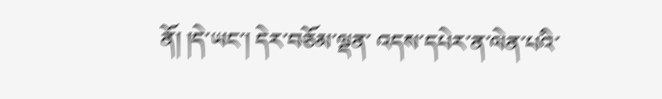ནོ། །དེ་ཡང་། དེར་བཅོམ་ལྡན་ འདས་དཔེར་ན་ལེན་པའི་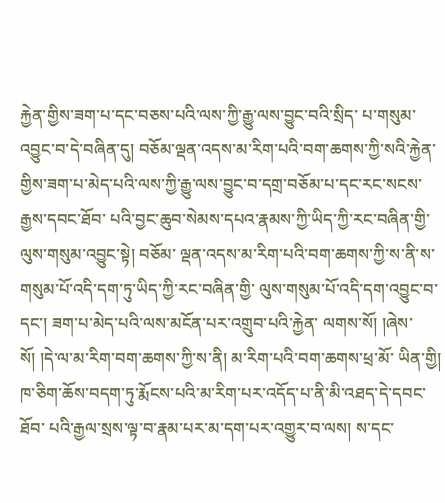རྐྱེན་གྱིས་ཟག་པ་དང་བཅས་པའི་ལས་ཀྱི་རྒྱུ་ལས་བྱུང་བའི་སྲིད་ པ་གསུམ་འབྱུང་བ་དེ་བཞིན་དུ། བཅོམ་ལྡན་འདས་མ་རིག་པའི་བག་ཆགས་ཀྱི་སའི་རྐྱེན་ གྱིས་ཟག་པ་མེད་པའི་ལས་ཀྱི་རྒྱུ་ལས་བྱུང་བ་དགྲ་བཅོམ་པ་དང་རང་སངས་རྒྱས་དབང་ཐོབ་ པའི་བྱང་ཆུབ་སེམས་དཔའ་རྣམས་ཀྱི་ཡིད་ཀྱི་རང་བཞིན་གྱི་ལུས་གསུམ་འབྱུང་སྟེ། བཅོམ་ ལྡན་འདས་མ་རིག་པའི་བག་ཆགས་ཀྱི་ས་ནི་ས་གསུམ་པོ་འདི་དག་ཏུ་ཡིད་ཀྱི་རང་བཞིན་གྱི་ ལུས་གསུམ་པོ་འདི་དག་འབྱུང་བ་དང་། ཟག་པ་མེད་པའི་ལས་མངོན་པར་འགྲུབ་པའི་རྐྱེན་ ལགས་སོ། །ཞེས་སོ། །དེ་ལ་མ་རིག་བག་ཆགས་ཀྱི་ས་ནི། མ་རིག་པའི་བག་ཆགས་ཕྲ་མོ་ ཡིན་གྱི། ཁ་ཅིག་ཆོས་བདག་ཏུ་རྨོངས་པའི་མ་རིག་པར་འདོད་པ་ནི་མི་འཐད་དེ་དབང་ཐོབ་ པའི་རྒྱལ་སྲས་ལྟ་བ་རྣམ་པར་མ་དག་པར་འགྱུར་བ་ལས། ས་དང་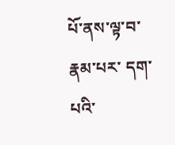པོ་ནས་ལྟ་བ་རྣམ་པར་ དག་པའི་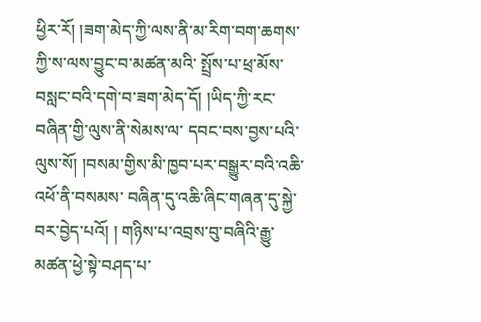ཕྱིར་རོ། །ཟག་མེད་ཀྱི་ལས་ནི་མ་རིག་བག་ཆགས་ཀྱི་ས་ལས་བྱུང་བ་མཚན་མའི་ སྤྲོས་པ་ཕྲ་མོས་བསླང་བའི་དགེ་བ་ཟག་མེད་དོ། །ཡིད་ཀྱི་རང་བཞིན་གྱི་ལུས་ནི་སེམས་ལ་ དབང་བས་བྱས་པའི་ལུས་སོ། །བསམ་གྱིས་མི་ཁྱབ་པར་བསྒྱུར་བའི་འཆི་འཕོ་ནི་བསམས་ བཞིན་དུ་འཆི་ཞིང་གཞན་དུ་སྐྱེ་བར་བྱེད་པའོ། ། གཉིས་པ་འབྲས་བུ་བཞིའི་རྒྱུ་མཚན་ཕྱེ་སྟེ་བཤད་པ་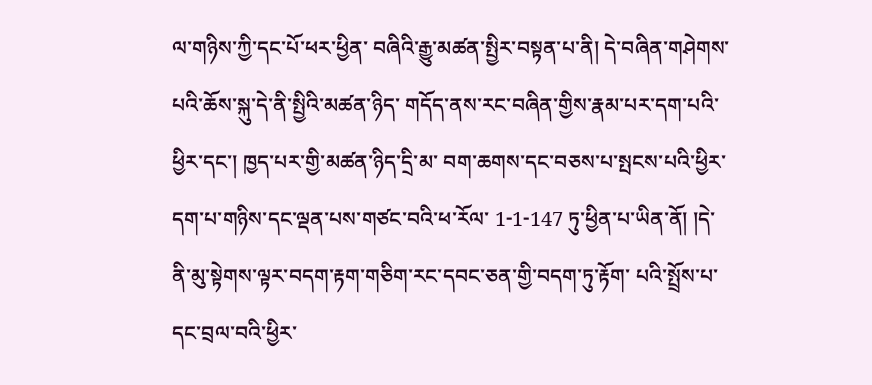ལ་གཉིས་ཀྱི་དང་པོ་ཕར་ཕྱིན་ བཞིའི་རྒྱུ་མཚན་སྤྱིར་བསྟན་པ་ནི། དེ་བཞིན་གཤེགས་པའི་ཆོས་སྐུ་དེ་ནི་སྤྱིའི་མཚན་ཉིད་ གདོད་ནས་རང་བཞིན་གྱིས་རྣམ་པར་དག་པའི་ཕྱིར་དང་། ཁྱད་པར་གྱི་མཚན་ཉིད་དྲི་མ་ བག་ཆགས་དང་བཅས་པ་སྤངས་པའི་ཕྱིར་དག་པ་གཉིས་དང་ལྡན་པས་གཙང་བའི་ཕ་རོལ་ 1-1-147 ཏུ་ཕྱིན་པ་ཡིན་ནོ། །དེ་ནི་མུ་སྟེགས་ལྟར་བདག་རྟག་གཅིག་རང་དབང་ཅན་གྱི་བདག་ཏུ་རྟོག་ པའི་སྤྲོས་པ་དང་བྲལ་བའི་ཕྱིར་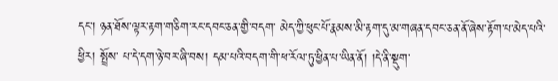དང་། ཉན་ཐོས་ལྟར་རྟག་གཅིག་རང་དབང་ཅན་གྱི་བདག་ མེད་ཀྱི་ཕུང་པོ་རྣམས་མི་རྟག་དུ་མ་གཞན་དབང་ཅན་ནོ་ཞེས་རྟོག་པ་མེད་པའི་ཕྱིར། སྤྲོས་ པ་དེ་དག་ཉེ་བར་ཞི་བས། དམ་པའི་བདག་གི་ཕ་རོལ་ཏུ་ཕྱིན་པ་ཡིན་ནོ། །དེ་ནི་སྡུག་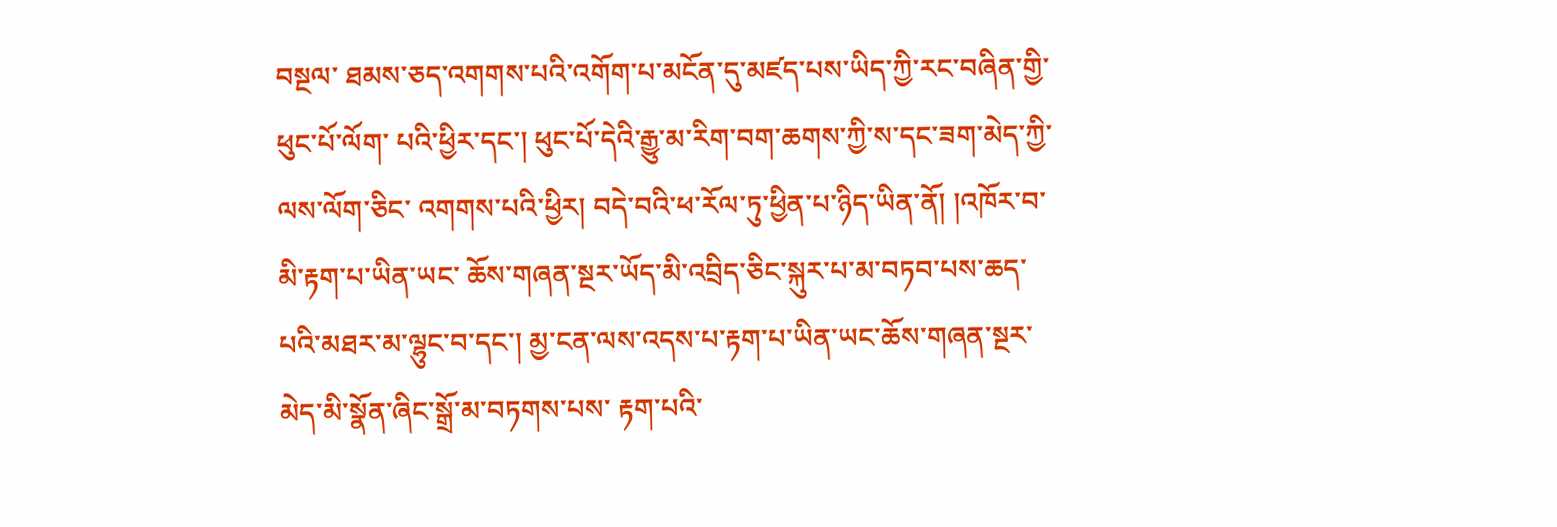བསྔལ་ ཐམས་ཅད་འགགས་པའི་འགོག་པ་མངོན་དུ་མཛད་པས་ཡིད་ཀྱི་རང་བཞིན་གྱི་ཕུང་པོ་ལོག་ པའི་ཕྱིར་དང་། ཕུང་པོ་དེའི་རྒྱུ་མ་རིག་བག་ཆགས་ཀྱི་ས་དང་ཟག་མེད་ཀྱི་ལས་ལོག་ཅིང་ འགགས་པའི་ཕྱིར། བདེ་བའི་ཕ་རོལ་ཏུ་ཕྱིན་པ་ཉིད་ཡིན་ནོ། །འཁོར་བ་མི་རྟག་པ་ཡིན་ཡང་ ཆོས་གཞན་སྔར་ཡོད་མི་འབྲིད་ཅིང་སྐུར་པ་མ་བཏབ་པས་ཆད་པའི་མཐར་མ་ལྷུང་བ་དང་། མྱ་ངན་ལས་འདས་པ་རྟག་པ་ཡིན་ཡང་ཆོས་གཞན་སྔར་མེད་མི་སྣོན་ཞིང་སྒྲོ་མ་བཏགས་པས་ རྟག་པའི་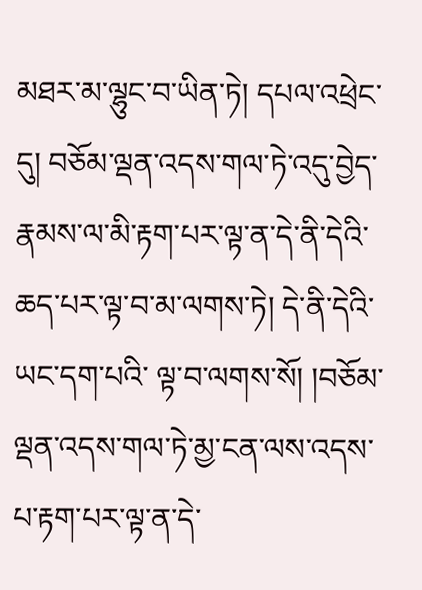མཐར་མ་ལྷུང་བ་ཡིན་ཏེ། དཔལ་འཕྲེང་དུ། བཅོམ་ལྡན་འདས་གལ་ཏེ་འདུ་བྱེད་ རྣམས་ལ་མི་རྟག་པར་ལྟ་ན་དེ་ནི་དེའི་ཆད་པར་ལྟ་བ་མ་ལགས་ཏེ། དེ་ནི་དེའི་ཡང་དག་པའི་ ལྟ་བ་ལགས་སོ། །བཅོམ་ལྡན་འདས་གལ་ཏེ་མྱ་ངན་ལས་འདས་པ་རྟག་པར་ལྟ་ན་དེ་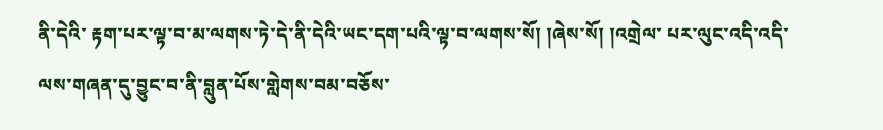ནི་དེའི་ རྟག་པར་ལྟ་བ་མ་ལགས་ཏེ་དེ་ནི་དེའི་ཡང་དག་པའི་ལྟ་བ་ལགས་སོ། །ཞེས་སོ། །འགྲེལ་ པར་ལུང་འདི་འདི་ལས་གཞན་དུ་བྱུང་བ་ནི་བླུན་པོས་གླེགས་བམ་བཅོས་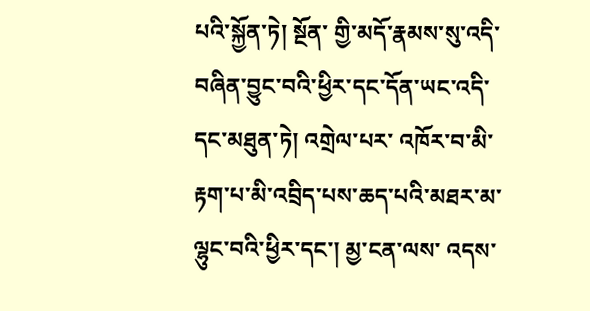པའི་སྐྱོན་ཏེ། སྔོན་ གྱི་མདོ་རྣམས་སུ་འདི་བཞིན་བྱུང་བའི་ཕྱིར་དང་དོན་ཡང་འདི་དང་མཐུན་ཏེ། འགྲེལ་པར་ འཁོར་བ་མི་རྟག་པ་མི་འབྲིད་པས་ཆད་པའི་མཐར་མ་ལྷུང་བའི་ཕྱིར་དང་། མྱ་ངན་ལས་ འདས་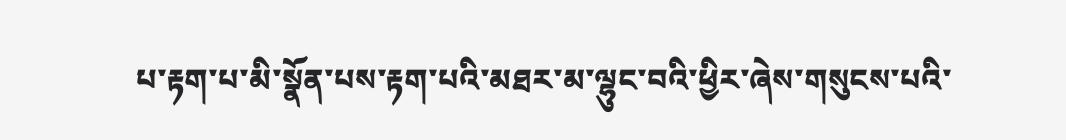པ་རྟག་པ་མི་སྣོན་པས་རྟག་པའི་མཐར་མ་ལྷུང་བའི་ཕྱིར་ཞེས་གསུངས་པའི་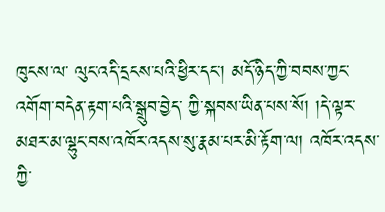ཁུངས་ལ་ ལུང་འདི་དྲངས་པའི་ཕྱིར་དང་། མདོ་ཉིད་ཀྱི་བབས་ཀྱང་འགོག་བདེན་རྟག་པའི་སྒྲུབ་བྱེད་ ཀྱི་སྐབས་ཡིན་པས་སོ། །དེ་ལྟར་མཐར་མ་ལྷུང་བས་འཁོར་འདས་སུ་རྣམ་པར་མི་རྟོག་ལ། འཁོར་འདས་ཀྱི་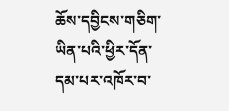ཆོས་དབྱིངས་གཅིག་ཡིན་པའི་ཕྱིར་དོན་དམ་པར་འཁོར་བ་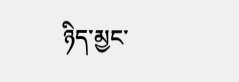ཉིད་མྱང་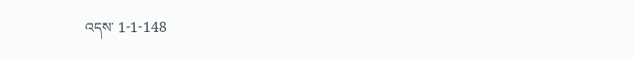འདས་ 1-1-148